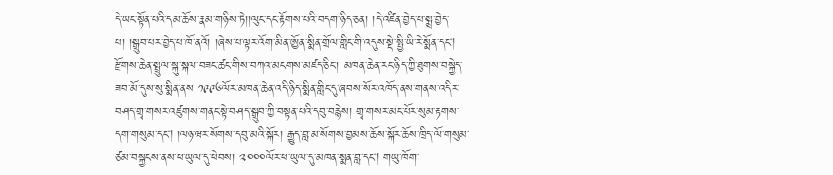དེ་ཡང་སྟོན་པའི་དམ་ཆོས་རྣམ་གཉིས་ཏེ།།ལུང་དང་རྟོགས་པའི་བདག་ཉིད་ཅན། །དེ་འཛིན་བྱེད་པ་སྨྲ་བྱེད་པ། །སྒྲུབ་པར་བྱེད་པ་ཁོ་ནའོ། །ཞེས་པ་ལྟར་འོག་མིན་ཨྱོན་སྨིན་གྲོལ་གླིང་གི་འདུས་སྡེ་སྤྱི་ཡི་རེ་སྨོན་དང། རྫོགས་ཆེན་སྤྲུལ་སྐུ་སྐལ་བཟང་ཚང་གིས་བཀའ་མངགས་མཛད་ཅིང་། མཁན་ཆེན་རང་ཉིད་ཀྱི་ཐུགས་བསྐྱེད་ཟབ་མོ་དུས་སུ་སྨིན་ནས ༡༩༩༦ལོར་མཁན་ཆེན་འདི་ཉིད་སྨིན་གླིང་དུ་ཞབས་སོར་འཁོད་ནས་གནས་འདིར་བཤད་གྲྭ་གསར་འཛུགས་གནང་སྟེ་བཤད་སྒྲུབ་ཀྱི་བསྟན་པའི་དབུ་བརྙེས། གྲྭ་གསར་མང་པོར་སུམ་རྟགས་དག་གསུམ་དང། །ལཉ་ཝར་སོགས་དབུ་མའི་སྐོར། རྒྱུད་བླ་མ་སོགས་བྱམས་ཆོས་སྐོར་ཆོས་ཁྲིད་ལོ་གསུམ་ཙམ་བསྐྱངས་ནས་ཕ་ཡུལ་དུ་ཕེབས། ༢༠༠༠ལོར་ཕ་ཡུལ་དུ་མཁན་སྨན་བླ་དང། གཡུ་ཁོག་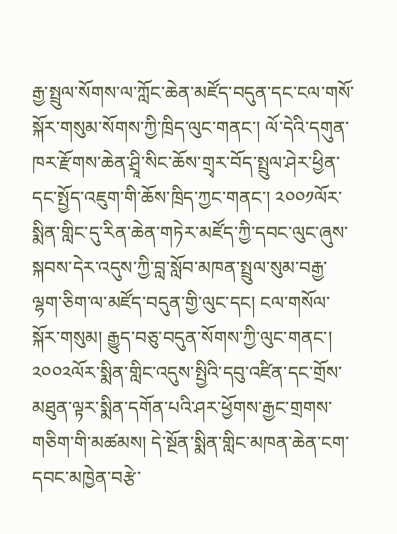རྒྱ་སྤྲུལ་སོགས་ལ་ཀློང་ཆེན་མཛོད་བདུན་དང་ངལ་གསོ་སྐོར་གསུམ་སོགས་ཀྱི་ཁྲིད་ལུང་གནང་། ལོ་དེའི་དགུན་ཁར་རྫོགས་ཆེན་ཤྲཱི་སིང་ཆོས་གྲྭར་བོད་སྤྲུལ་ཤེར་ཕྱིན་དང་སྤྱོད་འཇུག་གི་ཆོས་ཁྲིད་ཀྱང་གནང་། ༢༠༠༡ལོར་སྨིན་གླིང་དུ་རིན་ཆེན་གཏེར་མཛོད་ཀྱི་དབང་ལུང་ཞུས་སྐབས་དེར་འདུས་ཀྱི་བླ་སློབ་མཁན་སྤྲུལ་སུམ་བརྒྱ་ལྷག་ཅིག་ལ་མཛོད་བདུན་གྱི་ལུང་དང། ངལ་གསོལ་སྐོར་གསུམ། རྒྱུད་བཅུ་བདུན་སོགས་ཀྱི་ལུང་གནང་། ༢༠༠༢ལོར་སྨིན་གླིང་འདུས་སྤྱིའི་དབུ་འཛིན་དང་གྲོས་མཐུན་ལྟར་སྨིན་དགོན་པའི་ཤར་ཕྱོགས་རྒྱང་གྲགས་གཅིག་གི་མཚམས། དེ་སྔོན་སྨིན་གླིང་མཁན་ཆེན་ངག་དབང་མཁྱེན་བརྩེ་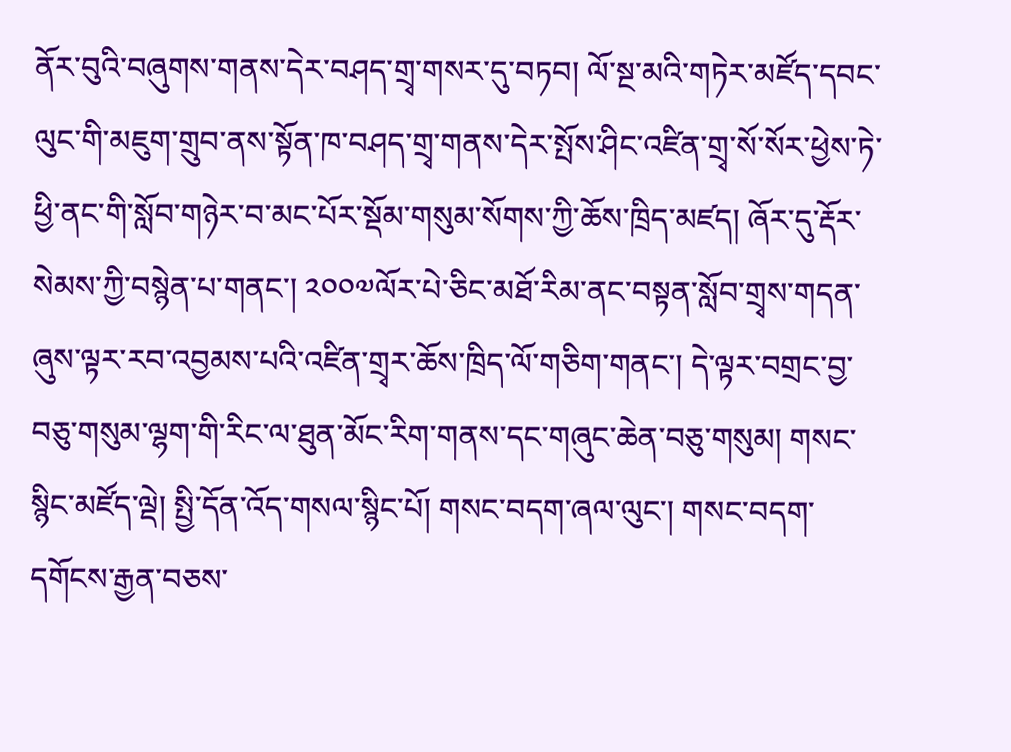ནོར་བུའི་བཞུགས་གནས་དེར་བཤད་གྲྭ་གསར་དུ་བཏབ། ལོ་སྔ་མའི་གཏེར་མཛོད་དབང་ལུང་གི་མཇུག་གྲུབ་ནས་སྟོན་ཁ་བཤད་གྲྭ་གནས་དེར་སྤོས་ཤིང་འཛིན་གྲྭ་སོ་སོར་ཕྱེས་ཏེ་ཕྱི་ནང་གི་སློབ་གཉེར་བ་མང་པོར་སྡོམ་གསུམ་སོགས་ཀྱི་ཆོས་ཁྲིད་མཛད། ཞོར་དུ་རྡོར་སེམས་ཀྱི་བསྙེན་པ་གནང་། ༢༠༠༧ལོར་པེ་ཅིང་མཐོ་རིམ་ནང་བསྟན་སློབ་གྲྭས་གདན་ཞུས་ལྟར་རབ་འབྱམས་པའི་འཛིན་གྲྭར་ཆོས་ཁྲིད་ལོ་གཅིག་གནང་། དེ་ལྟར་བགྲང་བྱ་བཅུ་གསུམ་ལྷག་གི་རིང་ལ་ཐུན་མོང་རིག་གནས་དང་གཞུང་ཆེན་བཅུ་གསུམ། གསང་སྙིང་མཛོད་ལྡེ། སྤྱི་དོན་འོད་གསལ་སྙིང་པོ། གསང་བདག་ཞལ་ལུང་། གསང་བདག་དགོངས་རྒྱན་བཅས་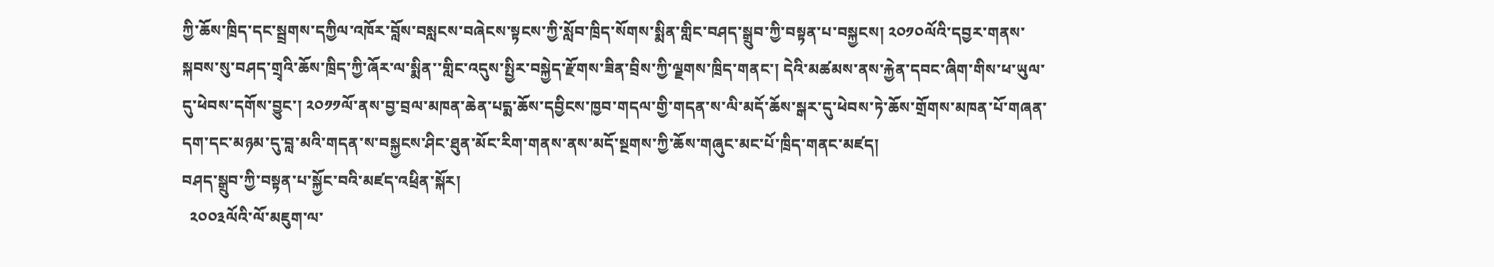ཀྱི་ཆོས་ཁྲིད་དང་སྦྲགས་དཀྱིལ་འཁོར་བློས་བསླངས་བཞེངས་སྟངས་ཀྱི་སློབ་ཁྲིད་སོགས་སྨིན་གླིང་བཤད་སྒྲུབ་ཀྱི་བསྟན་པ་བསྐྱངས། ༢༠༡༠ལོའི་དབྱར་གནས་སྐབས་སུ་བཤད་གྲྭའི་ཆོས་ཁྲིད་ཀྱི་ཞོར་ལ་སྨིན་་གླིང་འདུས་སྤྱིར་བསྐྱེད་རྫོགས་ཟིན་བྲིས་ཀྱི་ལྗགས་ཁྲིད་གནང་། དེའི་མཚམས་ནས་རྐྱེན་དབང་ཞིག་གིས་ཕ་ཡུལ་དུ་ཕེབས་དགོས་བྱུང་། ༢༠༡༡ལོ་ནས་བྱ་བྲལ་མཁན་ཆེན་པདྨ་ཆོས་དབྱིངས་ཁྱབ་གདལ་གྱི་གདན་ས་ལི་མདོ་ཆོས་སྒར་དུ་ཕེབས་ཏེ་ཆོས་གྲོགས་མཁན་པོ་གཞན་དག་དང་མཉམ་དུ་བླ་མའི་གདན་ས་བསྐྱངས་ཤིང་ཐུན་མོང་རིག་གནས་ནས་མདོ་སྔགས་ཀྱི་ཆོས་གཞུང་མང་པོ་ཁྲིད་གནང་མཛད།
བཤད་སྒྲུབ་ཀྱི་བསྟན་པ་སྐྱོང་བའི་མཛད་འཕྲིན་སྐོར།
  ༢༠༠༣ལོའི་ལོ་མཇུག་ལ་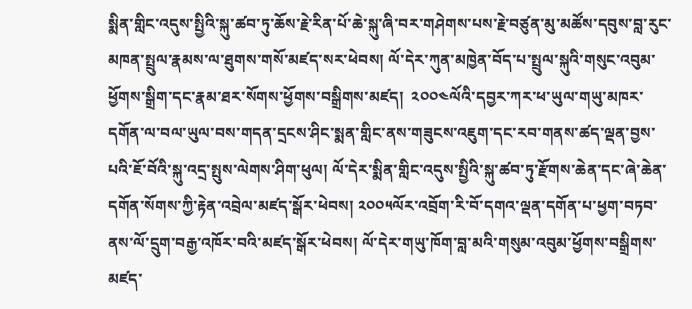སྨིན་གླིང་འདུས་སྤྱིའི་སྐུ་ཚབ་ཏུ་ཆོས་རྗེ་རིན་པོ་ཆེ་སྐུ་ཞི་བར་གཤེགས་པས་རྗེ་བཙུན་མུ་མཚོས་དབུས་བླ་རུང་མཁན་སྤྲུལ་རྣམས་ལ་ཐུགས་གསོ་མཛད་སར་ཕེབས། ལོ་དེར་ཀུན་མཁྱེན་བོད་པ་སྤྲུལ་སྐུའི་གསུང་འབུམ་ཕྱོགས་སྒྲིག་དང་རྣམ་ཐར་སོགས་ཕྱོགས་བསྒྲིགས་མཛད།  ༢༠༠༤ལོའི་དབྱར་ཀར་ཕ་ཡུལ་གཡུ་མཁར་དགོན་ལ་བལ་ཡུལ་བས་གདན་དྲངས་ཤིང་སྨན་གླིང་ནས་གཟུངས་འཇུག་དང་རབ་གནས་ཚད་ལྡན་བྱས་པའི་ཇོ་བོའི་སྐུ་འདྲ་སྤུས་ལེགས་ཤིག་ཕུལ། ལོ་དེར་སྨིན་གླིང་འདུས་སྤྱིའི་སྐུ་ཚབ་ཏུ་རྫོགས་ཆེན་དང་ཞེ་ཆེན་དགོན་སོགས་ཀྱི་རྟེན་འབྲེལ་མཛད་སྒོར་ཕེབས། ༢༠༠༥ལོར་འབྲོག་རི་བོ་དགའ་ལྡན་དགོན་པ་ཕྱག་བཏབ་ནས་ལོ་དྲུག་བརྒྱ་འཁོར་བའི་མཛད་སྒོར་ཕེབས། ལོ་དེར་གཡུ་ཁོག་བླ་མའི་གསུམ་འབུམ་ཕྱོགས་བསྒྲིགས་མཛད་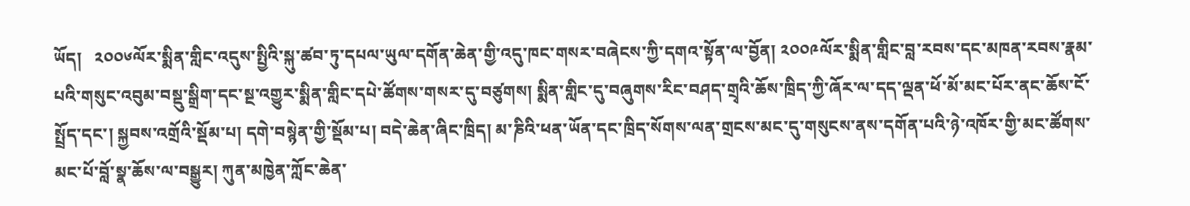ཡོད།   ༢༠༠༦ལོར་སྨིན་གླིང་འདུས་སྤྱིའི་སྐུ་ཚབ་ཏུ་དཔལ་ཡུལ་དགོན་ཆེན་གྱི་འདུ་ཁང་གསར་བཞེངས་ཀྱི་དགའ་སྟོན་ལ་བྱོན། ༢༠༠༩ལོར་སྨིན་གླིང་བླ་རབས་དང་མཁན་རབས་རྣམ་པའི་གསུང་འབུམ་བསྡུ་སྒྲིག་དང་སྔ་འགྱུར་སྨིན་གླིང་དཔེ་ཚོགས་གསར་དུ་བཙུགས། སྨིན་གླིང་དུ་བཞུགས་རིང་བཤད་གྲྭའི་ཆོས་ཁྲིད་ཀྱི་ཞོར་ལ་དད་ལྡན་ཕོ་མོ་མང་པོར་ནང་ཆོས་ངོ་སྤྲོད་དང་། སྐྱབས་འགྲོའི་སྡོམ་པ། དགེ་བསྙེན་གྱི་སྡོམ་པ། བདེ་ཆེན་ཞིང་ཁྲིད། མ་ཎིའི་ཕན་ཡོན་དང་ཁྲིད་སོགས་ལན་གྲངས་མང་དུ་གསུངས་ནས་དགོན་པའི་ཉེ་འཁོར་གྱི་མང་ཚོགས་མང་པོ་བློ་སྣ་ཆོས་ལ་བསྒྱུར། ཀུན་མཁྱེན་ཀློང་ཆེན་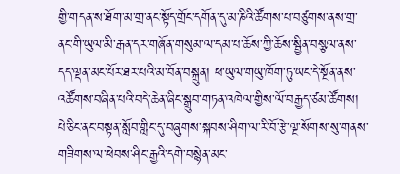གྱི་གདན་ས་ཐོག་མ་གྲ་ནང་སྟོད་གྲོང་དགོན་དུ་མ་ཎིའི་ཚོགས་པ་བཙུགས་ནས་གྲ་ནང་གི་ཡུལ་མི་རྒན་དར་གཞོན་གསུམ་ལ་དམ་པ་ཆོས་ཀྱི་ཆོས་སྦྱིན་བསྩལ་ནས་དད་ལྡན་མང་པོར་ཐར་པའི་མ་བོན་བསྐྲུན། ཕ་ཡུལ་གཡུ་ཁོག་ཏུ་ཡང་དེ་སྔོན་ནས་འཚོགས་བཞིན་པའི་བདེ་ཆེན་ཞིང་སྒྲུབ་གཏན་འཁེལ་གྱིས་ལོ་བརྒྱད་ཙམ་ཚོགས། པེ་ཅིང་ནང་བསྟན་སློབ་གླིང་དུ་བཞུགས་སྐབས་ཤིག་ལ་རི་བོ་རྩེ་ལྔ་སོགས་སུ་གནས་གཟིགས་ལ་ཕེབས་ཤིང་རྒྱའི་དགེ་བསྙེན་མང་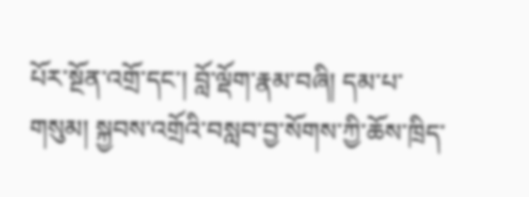པོར་སྔོན་འགྲོ་དང་། བློ་ལྡོག་རྣམ་བཞི། དམ་པ་གསུམ། སྐྱབས་འགྲོའི་བསླབ་བྱ་སོགས་ཀྱི་ཆོས་ཁྲིད་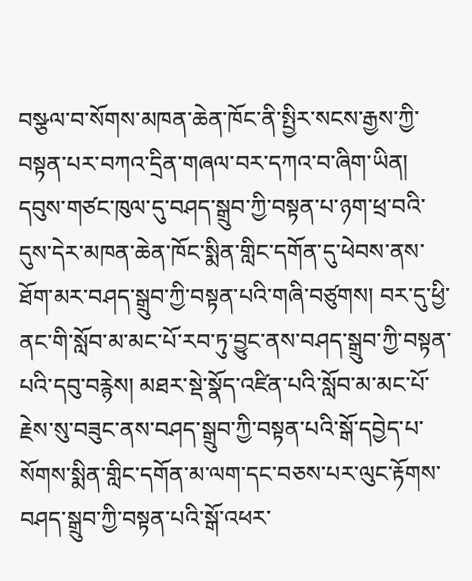བསྩལ་བ་སོགས་མཁན་ཆེན་ཁོང་ནི་སྤྱིར་སངས་རྒྱས་ཀྱི་བསྟན་པར་བཀའ་དྲིན་གཞལ་བར་དཀའ་བ་ཞིག་ཡིན། དབུས་གཙང་ཁུལ་དུ་བཤད་སྒྲུབ་ཀྱི་བསྟན་པ་ཉག་ཕྲ་བའི་དུས་དེར་མཁན་ཆེན་ཁོང་སྨིན་གླིང་དགོན་དུ་ཕེབས་ནས་ཐོག་མར་བཤད་སྒྲུབ་ཀྱི་བསྟན་པའི་གཞི་བཙུགས། བར་དུ་ཕྱི་ནང་གི་སློབ་མ་མང་པོ་རབ་ཏུ་བྱུང་ནས་བཤད་སྒྲུབ་ཀྱི་བསྟན་པའི་དབུ་བརྙེས། མཐར་སྡེ་སྣོད་འཛིན་པའི་སློབ་མ་མང་པོ་རྗེས་སུ་བཟུང་ནས་བཤད་སྒྲུབ་ཀྱི་བསྟན་པའི་སྒོ་དབྱེད་པ་སོགས་སྨིན་གླིང་དགོན་མ་ལག་དང་བཅས་པར་ལུང་རྟོགས་བཤད་སྒྲུབ་ཀྱི་བསྟན་པའི་སྒོ་འཕར་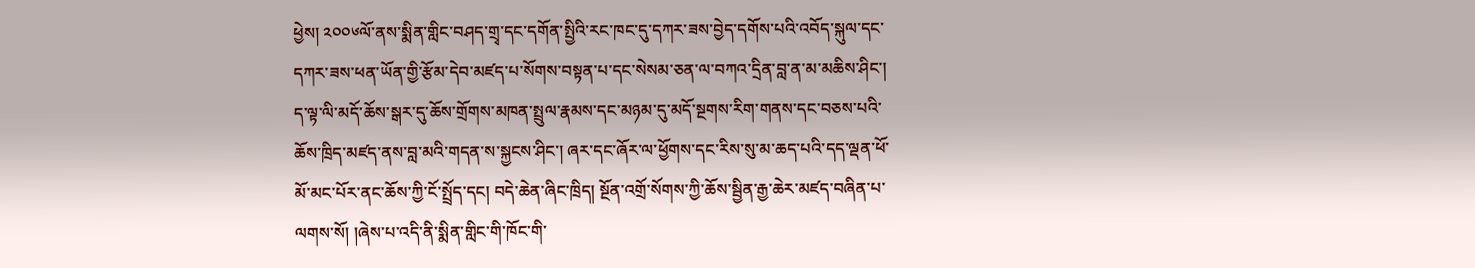ཕྱེས། ༢༠༠༦ལོ་ནས་སྨིན་གླིང་བཤད་གྲྭ་དང་དགོན་སྤྱིའི་རང་ཁང་དུ་དཀར་ཟས་བྱེད་དགོས་པའི་འབོད་སྐུལ་དང་དཀར་ཟས་ཕན་ཡོན་གྱི་རྩོམ་དེབ་མཛད་པ་སོགས་བསྟན་པ་དང་སེསམ་ཅན་ལ་བཀའ་དྲིན་བླ་ན་མ་མཆིས་ཤིང་།
ད་ལྟ་ལི་མདོ་ཆོས་སྒར་དུ་ཆོས་གྲོགས་མཁན་སྤྲུལ་རྣམས་དང་མཉམ་དུ་མདོ་སྔགས་རིག་གནས་དང་བཅས་པའི་ཆོས་ཁྲིད་མཛད་ནས་བླ་མའི་གདན་ས་སྐྱངས་ཤིང་། ཞར་དང་ཞོར་ལ་ཕྱོགས་དང་རིས་སུ་མ་ཆད་པའི་དད་ལྡན་ཕོ་མོ་མང་པོར་ནང་ཆོས་ཀྱི་ངོ་སྤྲོད་དང། བདེ་ཆེན་ཞིང་ཁྲིད། སྔོན་འགྲོ་སོགས་ཀྱི་ཆོས་སྦྱིན་རྒྱ་ཆེར་མཛད་བཞིན་པ་ལགས་སོ། །ཞེས་པ་འདི་ནི་སྨིན་གླིང་གི་ཁོང་གི་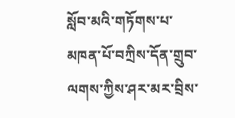སློབ་མའི་གཏོགས་པ་མཁན་པོ་བཀྲིས་དོན་གྲུབ་ལགས་ཀྱིས་ཤར་མར་བྲིས་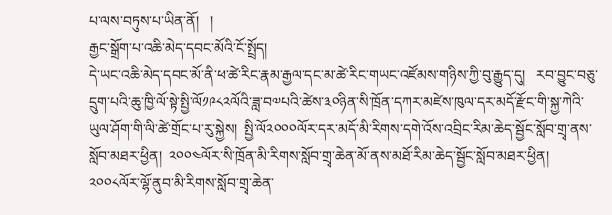པ་ལས་བཏུས་པ་ཡིན་ནོ།   །
རྒྱང་སྒྲོག་པ་འཆི་མེད་དབང་མོའི་ངོ་སྤྲོད།
དེ་ཡང་འཆི་མེད་དབང་མོ་ནི་ཕ་ཚེ་རིང་རྣམ་རྒྱལ་དང་མ་ཚེ་རིང་གཡང་འཛོམས་གཉིས་ཀྱི་བུ་རྒྱུད་དུ།   རབ་བྱུང་བཅུ་དྲུག་པའི་ཆུ་ཁྱི་ལོ་སྟེ་སྤྱི་ལོ༡༩༨༢ལོའི་ཟླ་བ༧པའི་ཚེས་༣༠ཉིན་སི་ཁྲོན་དཀར་མཛེས་ཁུལ་དར་མདོ་རྫོང་གི་སྐྱ་ཀེའི་ཡུལ་ཤོག་གི་ལི་ཚེ་གྲོང་པ་རུ་སྐྱེས།  སྤྱི་ལོ༢༠༠༠ལོར་དར་མདོ་མི་རིགས་དགེ་འོས་འབྲིང་རིམ་ཆེད་སྦྱོང་སློབ་གྲྭ་ནས་སློབ་མཐར་ཕྱིན།  ༢༠༠༤ལོར་སི་ཁྲོན་མི་རིགས་སློབ་གྲྭ་ཆེན་མོ་ནས་མཐོ་རིམ་ཆེད་སྦྱོང་སློབ་མཐར་ཕྱིན།  ༢༠༠༨ལོར་ལྷོ་ནུབ་མི་རིགས་སློབ་གྲྭ་ཆེན་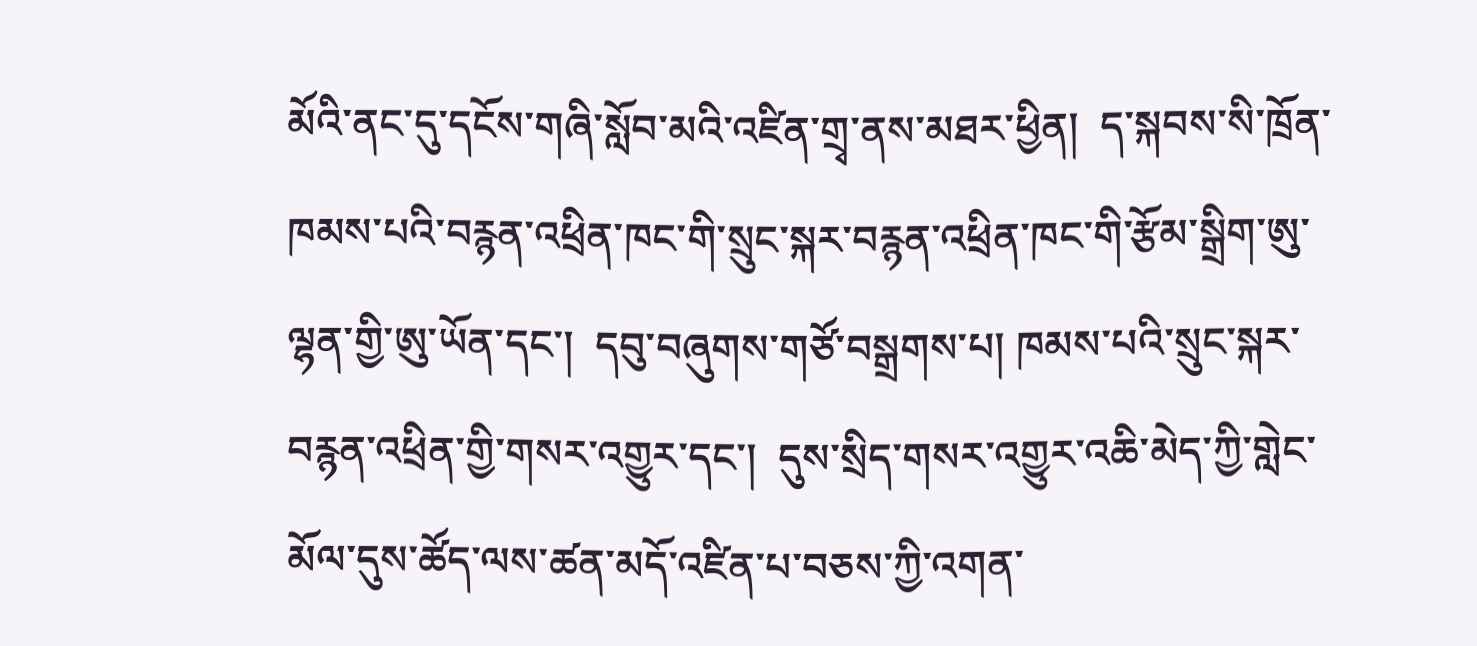མོའི་ནང་དུ་དངོས་གཞི་སློབ་མའི་འཛིན་གྲྭ་ནས་མཐར་ཕྱིན།  ད་སྐབས་སི་ཁྲོན་ཁམས་པའི་བརྙན་འཕྲིན་ཁང་གི་སྲུང་སྐར་བརྙན་འཕྲིན་ཁང་གི་རྩོམ་སྒྲིག་ཨུ་ལྷན་གྱི་ཨུ་ཡོན་དང་།  དབུ་བཞུགས་གཙོ་བསྒྲགས་པ། ཁམས་པའི་སྲུང་སྐར་བརྙན་འཕྲིན་གྱི་གསར་འགྱུར་དང་།  དུས་སྲིད་གསར་འགྱུར་འཆི་མེད་ཀྱི་གླེང་མོལ་དུས་ཚོད་ལས་ཚན་མདོ་འཛིན་པ་བཅས་ཀྱི་འགན་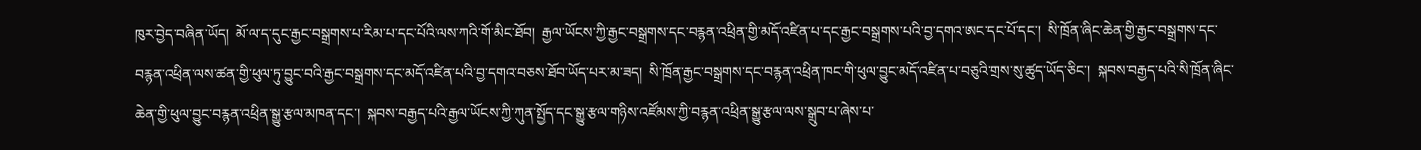ཁུར་བྱེད་བཞིན་ཡོད།  མོ་ལ་ད་དུང་རྒྱང་བསྒྲགས་པ་རིམ་པ་དང་པོའི་ལས་ཀའི་གོ་མིང་ཐོབ།  རྒྱལ་ཡོངས་ཀྱི་རྒྱང་བསྒྲགས་དང་བརྙན་འཕྲིན་གྱི་མདོ་འཛིན་པ་དང་རྒྱང་བསྒྲགས་པའི་བྱ་དགའ་ཨང་དང་པོ་དང་།  སི་ཁྲོན་ཞིང་ཆེན་གྱི་རྒྱང་བསྒྲགས་དང་བརྙན་འཕྲིན་ལས་ཚན་གྱི་ཕུལ་ཏུ་བྱུང་བའི་རྒྱང་བསྒྲགས་དང་མདོ་འཛིན་པའི་བྱ་དགའ་བཅས་ཐོབ་ཡོད་པར་མ་ཟད།  སི་ཁྲོན་རྒྱང་བསྒྲགས་དང་བརྙན་འཕྲིན་ཁང་གི་ཕུལ་བྱུང་མདོ་འཛིན་པ་བཅུའི་གྲས་སུ་ཚུད་ཡོད་ཅིང་།  སྐབས་བརྒྱད་པའི་སི་ཁྲོན་ཞིང་ཆེན་གྱི་ཕུལ་བྱུང་བརྙན་འཕྲིན་སྒྱུ་རྩལ་མཁན་དང་།  སྐབས་བརྒྱད་པའི་རྒྱལ་ཡོངས་ཀྱི་ཀུན་སྤྱོད་དང་སྒྱུ་རྩལ་གཉིས་འཛོམས་ཀྱི་བརྙན་འཕྲིན་སྒྱུ་རྩལ་ལས་སྒྲུབ་པ་ཞེས་པ་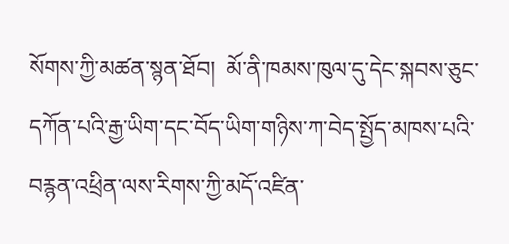སོགས་ཀྱི་མཚན་སྙན་ཐོབ།  མོ་ནི་ཁམས་ཁུལ་དུ་དེང་སྐབས་ཅུང་དཀོན་པའི་རྒྱ་ཡིག་དང་བོད་ཡིག་གཉིས་ཀ་བེད་སྤྱོད་མཁས་པའི་བརྙན་འཕྲིན་ལས་རིགས་ཀྱི་མདོ་འཛིན་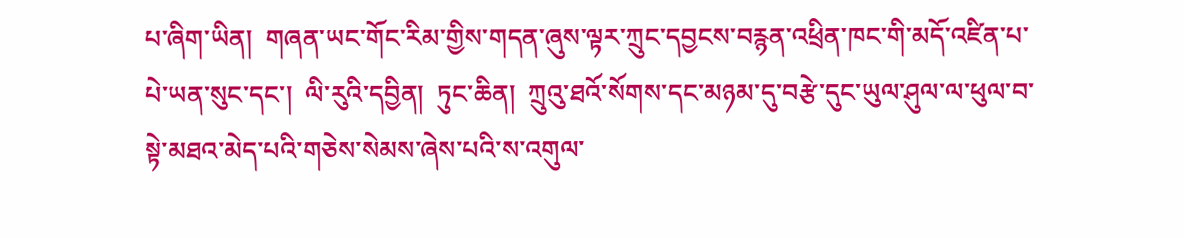པ་ཞིག་ཡིན།  གཞན་ཡང་གོང་རིམ་གྱིས་གདན་ཞུས་ལྟར་ཀྲུང་དབྱངས་བརྙན་འཕྲིན་ཁང་གི་མདོ་འཛིན་པ་པེ་ཡན་སུང་དང་།  ལི་རུའི་དབྱིན།  ཏུང་ཆིན།  ཀྲུའུ་ཐའོ་སོགས་དང་མཉམ་དུ་བརྩེ་དུང་ཡུལ་ཤུལ་ལ་ཕུལ་བ་སྟེ་མཐའ་མེད་པའི་གཅེས་སེམས་ཞེས་པའི་ས་འགུལ་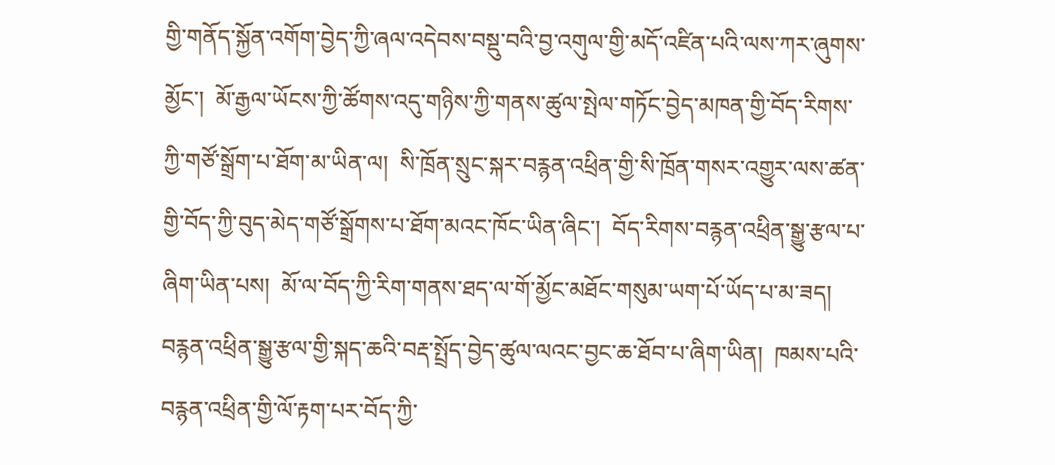གྱི་གནོད་སྐྱོན་འགོག་བྱེད་ཀྱི་ཞལ་འདེབས་བསྡུ་བའི་བྱ་འགུལ་གྱི་མདོ་འཛིན་པའི་ལས་ཀར་ཞུགས་མྱོང་།  མོ་རྒྱལ་ཡོངས་ཀྱི་ཚོགས་འདུ་གཉིས་ཀྱི་གནས་ཚུལ་སྤེལ་གཏོང་བྱེད་མཁན་གྱི་བོད་རིགས་ཀྱི་གཙོ་སྒྲོག་པ་ཐོག་མ་ཡིན་ལ།  སི་ཁྲོན་སྲུང་སྐར་བརྙན་འཕྲིན་གྱི་སི་ཁྲོན་གསར་འགྱུར་ལས་ཚན་གྱི་བོད་ཀྱི་བུད་མེད་གཙོ་སྒྲོགས་པ་ཐོག་མའང་ཁོང་ཡིན་ཞིང་།  བོད་རིགས་བརྙན་འཕྲིན་སྒྱུ་རྩལ་པ་ཞིག་ཡིན་པས།  མོ་ལ་བོད་ཀྱི་རིག་གནས་ཐད་ལ་གོ་མྱོང་མཐོང་གསུམ་ཡག་པོ་ཡོད་པ་མ་ཟད།  བརྙན་འཕྲིན་སྒྱུ་རྩལ་གྱི་སྐད་ཆའི་བརྡ་སྤྲོད་བྱེད་ཚུལ་ལའང་བྱང་ཆ་ཐོབ་པ་ཞིག་ཡིན།  ཁམས་པའི་བརྙན་འཕྲིན་གྱི་ལོ་རྟག་པར་བོད་ཀྱི་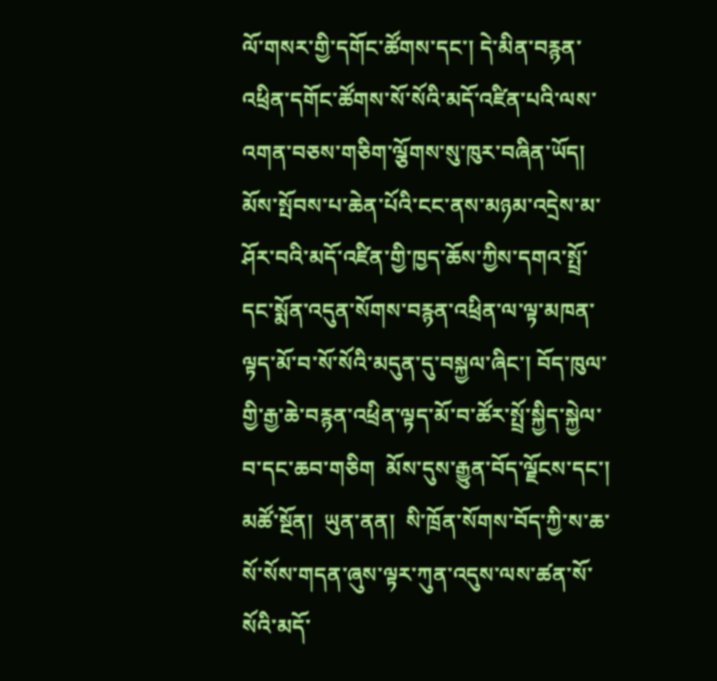ལོ་གསར་གྱི་དགོང་ཚོགས་དང་། དེ་མིན་བརྙན་འཕྲིན་དགོང་ཚོགས་སོ་སོའི་མདོ་འཛིན་པའི་ལས་འགན་བཅས་གཅིག་ལྕོགས་སུ་ཁུར་བཞིན་ཡོད།  མོས་སྤོབས་པ་ཆེན་པོའི་ངང་ནས་མཉམ་འདྲེས་མ་ཤོར་བའི་མདོ་འཛིན་གྱི་ཁྱད་ཆོས་ཀྱིས་དགའ་སྤྲོ་དང་སྨོན་འདུན་སོགས་བརྙན་འཕྲིན་ལ་ལྟ་མཁན་ལྟད་མོ་བ་སོ་སོའི་མདུན་དུ་བསྐྱལ་ཞིང་། བོད་ཁུལ་གྱི་རྒྱ་ཆེ་བརྙན་འཕྲིན་ལྟད་མོ་བ་ཚོར་སྤྲོ་སྐྱིད་སྐྱེལ་བ་དང་ཆབ་གཅིག  མོས་དུས་རྒྱུན་བོད་ལྗོངས་དང་། མཚོ་སྔོན།  ཡུན་ནན།  སི་ཁྲོན་སོགས་བོད་ཀྱི་ས་ཆ་སོ་སོས་གདན་ཞུས་ལྟར་ཀུན་འདུས་ལས་ཚན་སོ་སོའི་མདོ་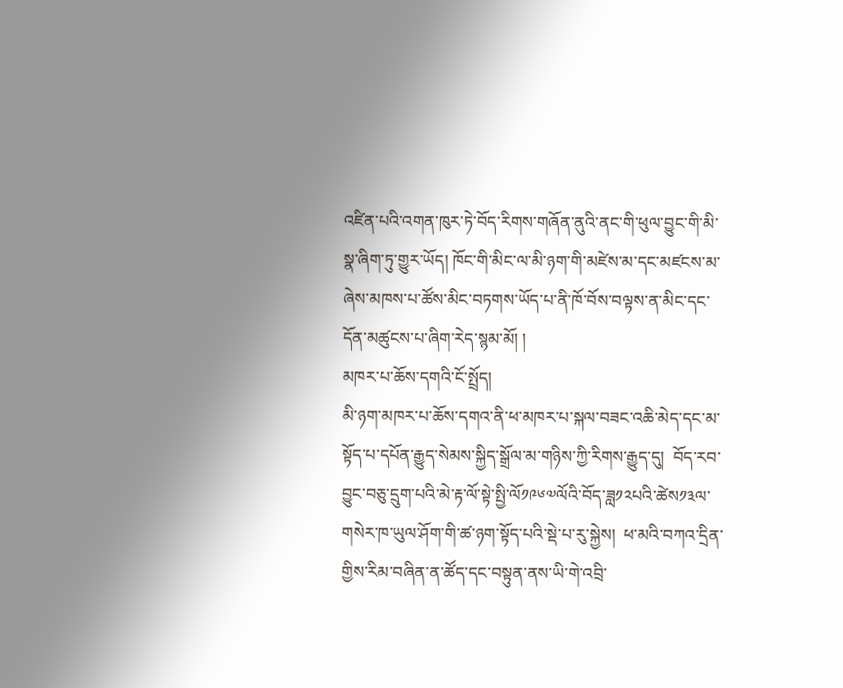འཛིན་པའི་འགན་ཁུར་ཏེ་བོད་རིགས་གཞོན་ནུའི་ནང་གི་ཕུལ་བྱུང་གི་མི་སྣ་ཞིག་ཏུ་གྱུར་ཡོད། ཁོང་གི་མིང་ལ་མི་ཉག་གི་མཛེས་མ་དང་མཛངས་མ་ཞེས་མཁས་པ་ཚོས་མིང་བཏགས་ཡོད་པ་ནི་ཁོ་བོས་བལྟས་ན་མིང་དང་དོན་མཚུངས་པ་ཞིག་རེད་སྙམ་མོ། །
མཁར་པ་ཆོས་དགའི་ངོ་སྤྲོད།
མི་ཉག་མཁར་པ་ཆོས་དགའ་ནི་ཕ་མཁར་པ་སྐལ་བཟང་འཆི་མེད་དང་མ་ སྟོད་པ་དཔོན་རྒྱུད་སེམས་སྐྱིད་སྒྲོལ་མ་གཉིས་ཀྱི་རིགས་རྒྱུད་དུ།  བོད་རབ་བྱུང་བཅུ་དྲུག་པའི་མེ་རྟ་ལོ་སྟེ་སྤྱི་ལོ༡༩༦༧ལོའི་བོད་ཟླ༡༢པའི་ཚེས༡༣ལ་གསེར་ཁ་ཡུལ་ཤོག་གི་ཚ་ཉག་སྟོད་པའི་སྡེ་པ་རུ་སྐྱེས།  ཕ་མའི་བཀའ་དྲིན་གྱིས་རིམ་བཞིན་ན་ཚོད་དང་བསྟུན་ནས་ཡི་གེ་འབྲི་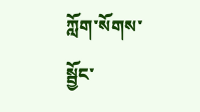ཀློག་སོགས་སྦྱོང་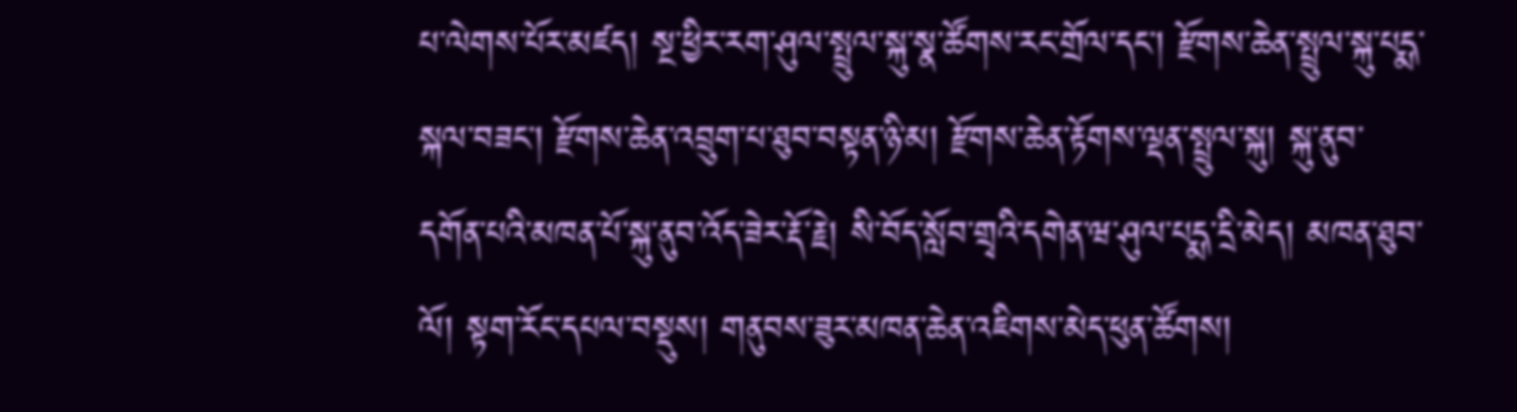པ་ལེགས་པོར་མཛད། སྔ་ཕྱིར་རག་ཤུལ་སྤྲུལ་སྐུ་སྣ་ཚོགས་རང་གྲོལ་དང་། རྫོགས་ཆེན་སྤྲུལ་སྐུ་པདྨ་སྐལ་བཟང་། རྫོགས་ཆེན་འབྲུག་པ་ཐུབ་བསྟན་ཉི་མ། རྫོགས་ཆེན་རྟོགས་ལྡན་སྤྲུལ་སྐུ། སྐུ་ནུབ་དགོན་པའི་མཁན་པོ་སྐུ་ནུབ་འོད་ཟེར་རྡོ་རྗེ། སི་བོད་སློབ་གྲྭའི་དགེན་ཝ་ཤུལ་པདྨ་དྲི་མེད། མཁན་ཐུབ་ལོ། སྟག་རོང་དཔལ་བསྡུས། གནུབས་ཟུར་མཁན་ཆེན་འཇིགས་མེད་ཕུན་ཚོགས།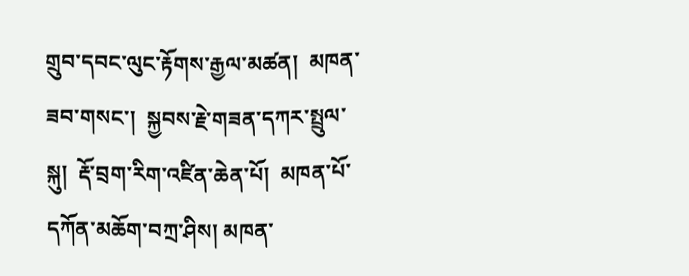གྲུབ་དབང་ལུང་རྟོགས་རྒྱལ་མཚན།  མཁན་ཟབ་གསང་།  སྐྱབས་རྗེ་གཟན་དཀར་སྤྲུལ་སྐུ།  རྡོ་བྲག་རིག་འཛིན་ཆེན་པོ།  མཁན་པོ་དཀོན་མཆོག་བཀྲ་ཤིས། མཁན་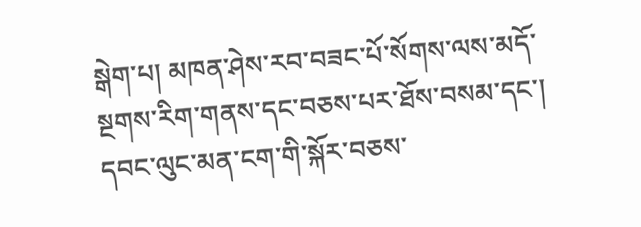སྒེག་པ། མཁན་ཤེས་རབ་བཟང་པོ་སོགས་ལས་མདོ་སྔགས་རིག་གནས་དང་བཅས་པར་ཐོས་བསམ་དང་། དབང་ལུང་མན་ངག་གི་སྐོར་བཅས་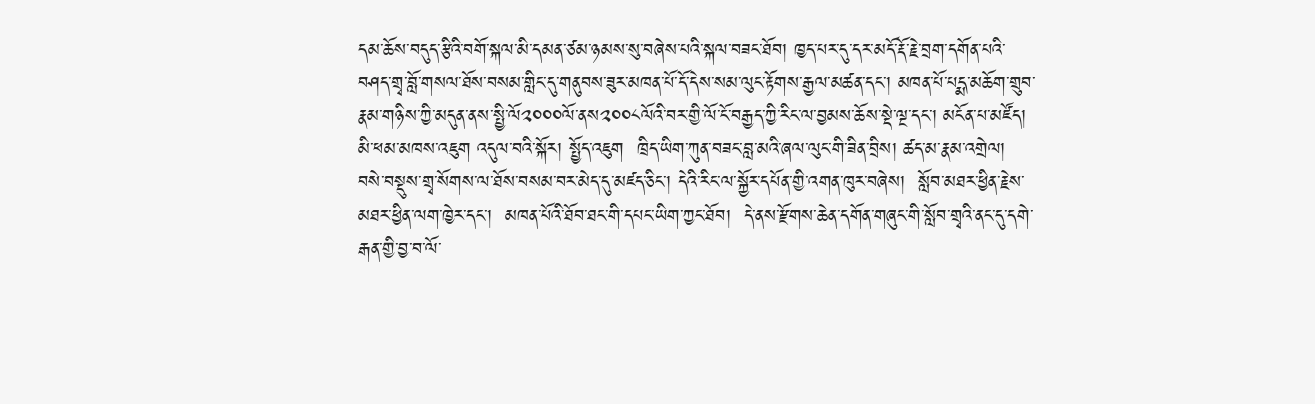དམ་ཆོས་བདུད་རྩིའི་བགོ་སྐལ་མི་དམན་ཙམ་ཉམས་སུ་བཞེས་པའི་སྐལ་བཟང་ཐོབ། ཁྱད་པར་དུ་དར་མདོ་རྡོ་རྗེ་བྲག་དགོན་པའི་བཤད་གྲྭ་བློ་གསལ་ཐོས་བསམ་གླིང་དུ་གནུབས་ཟུར་མཁན་པོ་དོ་དེས་སམ་ལུང་རྟོགས་རྒྱལ་མཚན་དང་། མཁན་པོ་པདྨ་མཆོག་གྲུབ་རྣམ་གཉིས་ཀྱི་མདུན་ནས་སྤྱི་ལོ༢༠༠༠ལོ་ནས༢༠༠༨ལོའི་བར་གྱི་ལོ་ངོ་བརྒྱད་ཀྱི་རིང་ལ་བྱམས་ཆོས་སྡེ་ལྔ་དང་། མངོན་པ་མཛོད། མི་ཕམ་མཁས་འཇུག འདུལ་བའི་སྐོར། སྤྱོད་འཇུག  ཁྲིད་ཡིག་ཀུན་བཟང་བླ་མའི་ཞལ་ལུང་གི་ཟིན་བྲིས། ཚད་མ་རྣམ་འགྲེལ། བསེ་བསྡུས་གྲྭ་སོགས་ལ་ཐོས་བསམ་བར་མེད་དུ་མཛད་ཅིང་། དེའི་རིང་ལ་སྐྱོར་དཔོན་གྱི་འགན་ཁུར་བཞེས།  སློབ་མཐར་ཕྱིན་རྗེས་མཐར་ཕྱིན་ལག་ཁྱེར་དང་།  མཁན་པོའི་ཐོབ་ཐང་གི་དཔང་ཡིག་ཀྱང་ཐོབ།  དེ་ནས་རྫོགས་ཆེན་དགོན་གཞུང་གི་སློབ་གྲྭའི་ནང་དུ་དགེ་རྒན་གྱི་བྱ་བ་ལོ་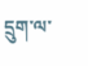དྲུག་ལ་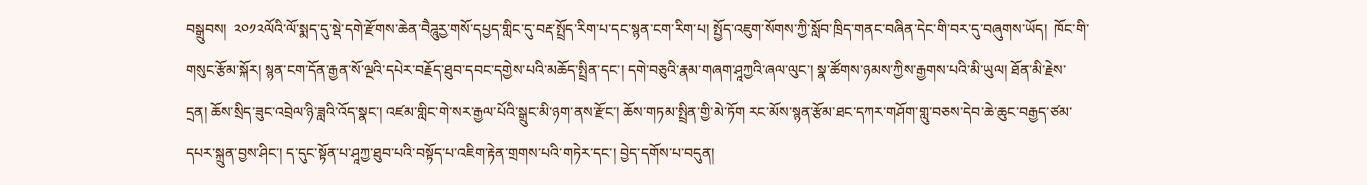བསྒྲུབས།  ༢༠༡༢ལོའི་ལོ་སྨད་དུ་སྡེ་དགེ་རྫོགས་ཆེན་བཻཌཱུརྱ་གསོ་དཔྱད་གླིང་དུ་བརྡ་སྤྲོད་རིག་པ་དང་སྙན་ངག་རིག་པ། སྤྱོད་འཇུག་སོགས་ཀྱི་སློབ་ཁྲིད་གནང་བཞིན་དེང་གི་བར་དུ་བཞུགས་ཡོད།  ཁོང་གི་གསུང་རྩོམ་སྐོར། སྙན་ངག་དོན་རྒྱན་སོ་ལྔའི་དཔེར་བརྗོད་ཐུབ་དབང་དགྱེས་པའི་མཆོད་སྤྲིན་དང་། དགེ་བཅུའི་རྣམ་གཞག་ཤཱཀྱའི་ཞལ་ལུང་། སྣ་ཚོགས་ཉམས་ཀྱིས་རྒྱགས་པའི་མི་ཡུལ། ཐོན་མི་རྗེས་དྲན། ཆོས་སྲིད་ཟུང་འབྲེལ་ཉི་ཟླའི་འོད་སྣང་། འཛམ་གླིང་གེ་སར་རྒྱལ་པོའི་སྒྲུང་མི་ཉག་ནས་རྫོང་། ཆོས་གཏམ་སྤྲིན་གྱི་མེ་ཏོག རང་མོས་སྙན་རྩོམ་ཐང་དཀར་གཤོག་གླུ་བཅས་དེབ་ཆེ་ཆུང་བརྒྱད་ཙམ་དཔར་སྐྲུན་བྱས་ཤིང་། ད་དུང་སྟོན་པ་ཤཱཀྱ་ཐུབ་པའི་བསྟོད་པ་འཇིག་རྟེན་གྲགས་པའི་གཏེར་དང་། བྱེད་དགོས་པ་བདུན།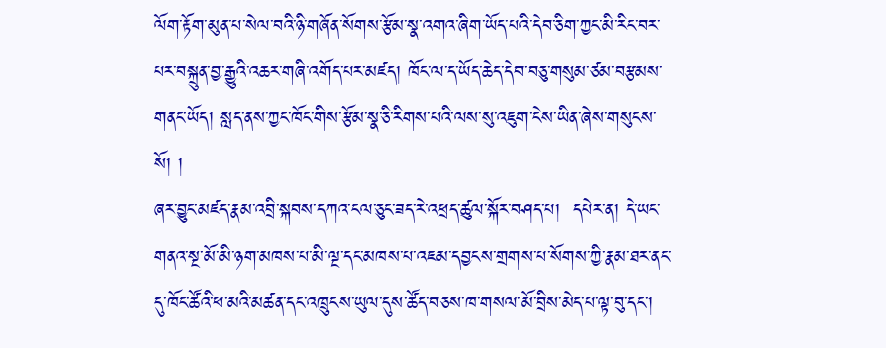ལོག་རྟོག་མུན་པ་སེལ་བའི་ཉི་གཞོན་སོགས་རྩོམ་སྣ་འགའ་ཞིག་ཡོད་པའི་དེབ་ཅིག་ཀྱང་མི་རིང་བར་པར་བསྐྲུན་བྱ་རྒྱུའི་འཆར་གཞི་འགོད་པར་མཛད། ཁོང་ལ་ད་ཡོད་ཆེད་དེབ་བཅུ་གསུམ་ཙམ་བརྩམས་གནང་ཡོད། སླད་ནས་ཀྱང་ཁོང་གིས་རྩོམ་སྣ་ཅི་རིགས་པའི་ལས་སུ་འཇུག་ངེས་ཡིན་ཞེས་གསུངས་སོ། །
ཞར་བྱུང་མཛད་རྣམ་འབྲི་སྐབས་དཀའ་ངལ་ཅུང་ཟད་རེ་འཕྲད་ཚུལ་སྐོར་བཤད་པ།  དཔེར་ན། དེ་ཡང་གནའ་སྔ་མོ་མི་ཉག་མཁས་པ་མི་ལྔ་དང་མཁས་པ་འཇམ་དབྱངས་གྲགས་པ་སོགས་ཀྱི་རྣམ་ཐར་ནང་དུ་ཁོང་ཚོའི་ཕ་མའི་མཚན་དང་འཁྲུངས་ཡུལ་དུས་ཚོད་བཅས་ཁ་གསལ་མོ་བྲིས་མེད་པ་ལྟ་བུ་དང་།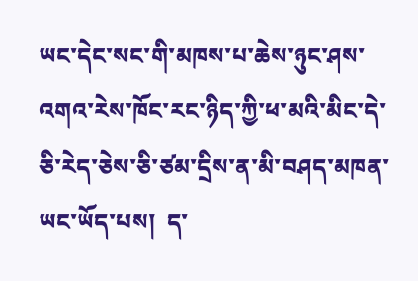ཡང་དེང་སང་གི་མཁས་པ་ཆེས་ཉུང་ཤས་འགའ་རེས་ཁོང་རང་ཉིད་ཀྱི་ཕ་མའི་མིང་དེ་ཅི་རེད་ཅེས་ཅི་ཙམ་དྲིས་ན་མི་བཤད་མཁན་ཡང་ཡོད་པས།  ད་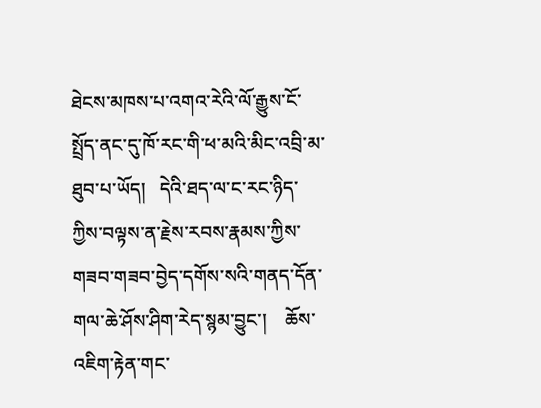ཐེངས་མཁས་པ་འགའ་རེའི་ལོ་རྒྱུས་ངོ་སྤྲོད་ནང་དུ་ཁོ་རང་གི་ཕ་མའི་མིང་འབྲི་མ་ཐུབ་པ་ཡོད།   དེའི་ཐད་ལ་ང་རང་ཉིད་ཀྱིས་བལྟས་ན་རྗེས་རབས་རྣམས་ཀྱིས་གཟབ་གཟབ་བྱེད་དགོས་སའི་གནད་དོན་གལ་ཆེ་ཤོས་ཤིག་རེད་སྙམ་བྱུང་།    ཆོས་འཇིག་རྟེན་གང་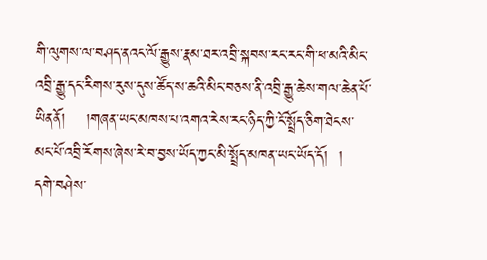གི་ལུགས་ལ་བཤད་ནའང་ལོ་རྒྱུས་རྣམ་ཐར་འབྲི་སྐབས་རང་རང་གི་ཕ་མའི་མིང་འབྲི་རྒྱུ་དང་རིགས་རུས་དུས་ཚོད་ས་ཆའི་མིང་བཅས་ནི་འབྲི་རྒྱུ་ཆེས་གལ་ཆེན་པོ་ཡིནནོ།    །གཞན་ཡང་མཁས་པ་འགའ་རེས་རང་ཉིད་ཀྱི་ངོ་སྤྲོད་ཅིག་ཐེངས་མང་པོ་འབྲི་རོགས་ཞེས་རེ་བ་བྱས་ཡོད་ཀྱང་མི་སྤྲོད་མཁན་ཡང་ཡོད་དོ།  །
དགེ་བཤེས་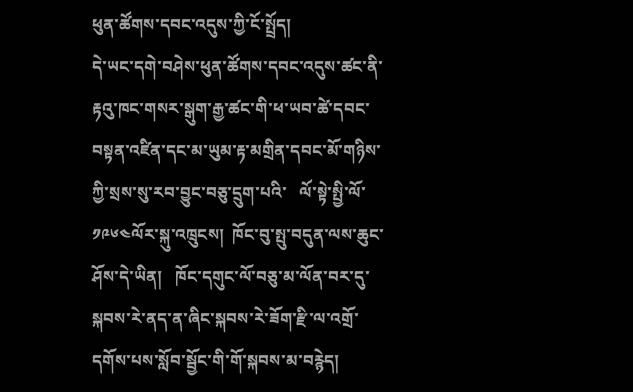ཕུན་ཚོགས་དབང་འདུས་ཀྱི་ངོ་སྤྲོད།
དེ་ཡང་དགེ་བཤེས་ཕུན་ཚོགས་དབང་འདུས་ཚང་ནི་རྟའུ་ཁང་གསར་སྒུག་རྒྱ་ཚང་གི་ཕ་ཡབ་ཚེ་དབང་བསྟན་འཛིན་དང་མ་ཡུམ་རྟ་མགྲིན་དབང་མོ་གཉིས་ཀྱི་སྲས་སུ་རབ་བྱུང་བཅུ་དྲུག་པའི་   ལོ་སྟེ་སྤྱི་ལོ་༡༩༦༤ལོར་སྐུ་འཁྲུངས།  ཁོང་བུ་སྤུ་བདུན་ལས་ཆུང་ཤོས་དེ་ཡིན།   ཁོང་དགུང་ལོ་བཅུ་མ་ལོན་བར་དུ་སྐབས་རེ་ནད་ན་ཞིང་སྐབས་རེ་ཟོག་རྫི་ལ་འགྲོ་དགོས་པས་སློབ་སྦྱོང་གི་གོ་སྐབས་མ་བརྙེད།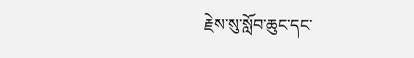རྗེས་སུ་སློབ་ཆུང་དང་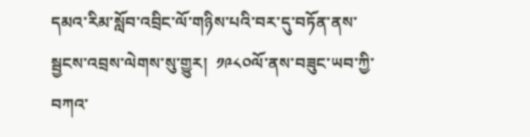དམའ་རིམ་སློབ་འབྲིང་ལོ་གཉིས་པའི་བར་དུ་བཏོན་ནས་སྦྱངས་འབྲས་ལེགས་སུ་གྱུར།  ༡༩༨༠ལོ་ནས་བཟུང་ཡབ་ཀྱི་བཀའ་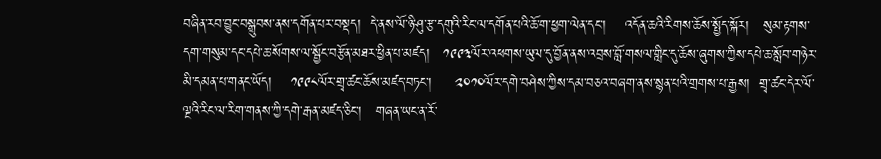བཞིན་རབ་བྱུང་བསྒྲུབས་ནས་དགོན་པར་བསྡད།  དེ་ནས་ལོ་ཉི་ཤུ་རྩ་དགུའི་རིང་ལ་དགོན་པའི་ཆོ་ག་ཕྱག་ལེན་དང་།    འདོན་ཆའི་རིགས་ཆོས་སྤྱོད་སྐོར།   སུམ་རྟགས་དག་གསུམ་དང་དཔེ་ཆ་སོགས་ལ་སྦྱོང་བརྩོན་མཐར་ཕྱིན་པ་མཛད།   ༡༩༩༣ལོར་འཕགས་ཡུལ་དུ་བྱོན་ནས་འབྲས་བློ་གསལ་གླིང་དུ་ཆོས་ཞུགས་ཀྱིས་དཔེ་ཆ་སློབ་གཉེར་མི་དམན་པ་གནང་ཡོད།    ༡༩༩༨ལོར་གྲྭ་ཚང་ཆོས་མཛད་བཏང་།     ༢༠༡༠ལོར་དགེ་བཤེས་ཀྱིས་དམ་བཅའ་བཞག་ནས་སྙན་པའི་གྲགས་པ་རྒྱས།  གྲྭ་ཚང་དེར་ལོ་ལྔའི་རིང་ལ་རིག་གནས་ཀྱི་དགེ་རྒན་མཛད་ཅིང་།   གཞན་ཡང་ན་རོ་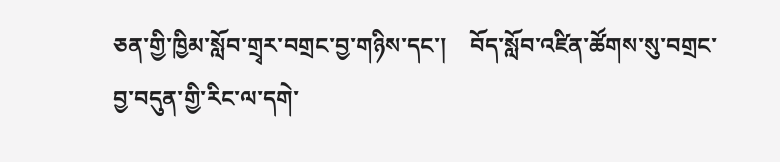ཅན་གྱི་ཁྱིམ་སློབ་གྲྭར་བགྲང་བྱ་གཉིས་དང་།    བོད་སློབ་འཛིན་ཚོགས་སུ་བགྲང་བྱ་བདུན་གྱི་རིང་ལ་དགེ་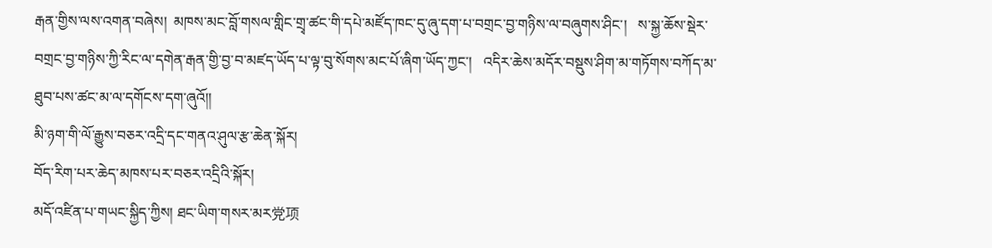རྒན་གྱིས་ལས་འགན་བཞེས།  མཁས་མང་བློ་གསལ་གླིང་གྲྭ་ཚང་གི་དཔེ་མཛོད་ཁང་དུ་ཞུ་དག་པ་བགྲང་བྱ་གཉིས་ལ་བཞུགས་ཤིང་།   ས་སྐྱ་ཆོས་སྡེར་བགྲང་བྱ་གཉིས་ཀྱི་རིང་ལ་དགེན་རྒན་གྱི་བྱ་བ་མཛད་ཡོད་པ་ལྟ་བུ་སོགས་མང་པོ་ཞིག་ཡོད་ཀྱང་།   འདིར་ཆེས་མདོར་བསྡུས་ཤིག་མ་གཏོགས་བཀོད་མ་ཐུབ་པས་ཚང་མ་ལ་དགོངས་དག་ཞུའོ།།
མི་ཉག་གི་ལོ་རྒྱུས་བཅར་འདྲི་དང་གནའ་ཤུལ་རྩ་ཆེན་སྐོར།
བོད་རིག་པར་ཆེད་མཁས་པར་བཅར་འདྲིའི་སྐོར།
མདོ་འཛིན་པ་གཡང་སྐྱིད་ཀྱིས། ཐང་ཡིག་གསར་མར党项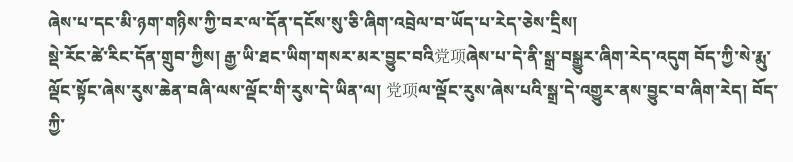ཞེས་པ་དང་མི་ཉག་གཉིས་ཀྱི་བར་ལ་དོན་དངོས་སུ་ཅི་ཞིག་འབྲེལ་བ་ཡོད་པ་རེད་ཅེས་དྲིས།
སྡེ་རོང་ཚེ་རིང་དོན་གྲུབ་ཀྱིས། རྒྱ་ཡི་ཐང་ཡིག་གསར་མར་བྱུང་བའི党项ཞེས་པ་དེ་ནི་སྒྲ་བསྒྱུར་ཞིག་རེད་འདུག བོད་ཀྱི་སེ་རྨུ་ལྡོང་སྟོང་ཞེས་རུས་ཆེན་བཞི་ལས་ལྡོང་གི་རུས་དེ་ཡིན་ལ། 党项ལ་ལྡོང་རུས་ཞེས་པའི་སྒྲ་དེ་འགྱུར་ནས་བྱུང་བ་ཞིག་རེད། བོད་ཀྱི་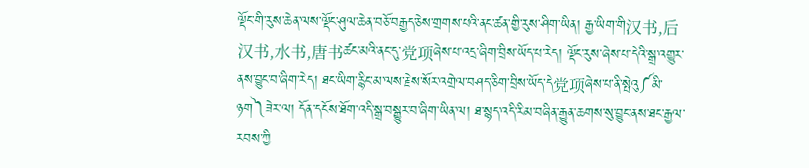ལྡོང་གི་རུས་ཆེན་ལས་ལྡོང་ཤུལ་ཆེན་བཅོ་བརྒྱད་ཅེས་གྲགས་པའི་ནང་ཚན་གྱི་རུས་ཤིག་ཡིན། རྒྱ་ཡིག་གི汉书,后汉书,水书,唐书ཚང་མའི་ནང་དུ་党项ཞེས་པ་འདྲ་ཞིག་བྲིས་ཡོད་པ་རེད། ལྡོང་རུས་ཞེས་པ་དེའི་སྒྲ་འགྱུར་ནས་བྱུང་བ་ཞིག་རེད། ཐང་ཡིག་རྙིང་མ་ལས་རྗེས་སོར་འགྲེལ་བཤད་ཅིག་བྲིས་ཡོད་དེ党项ཞེས་པ་ནི་སྤེའུ༼མི་ཉག༽ཟེར་ལ། དོན་དངོས་ཐོག་འདི་སྒྲ་བསྒྱུར་བ་ཞིག་ཡིན་ལ། ཐ་སྙད་འདི་རིམ་བཞིན་རྒྱུན་ཆགས་སུ་བྱུང་ནས་ཐང་རྒྱལ་རབས་ཀྱི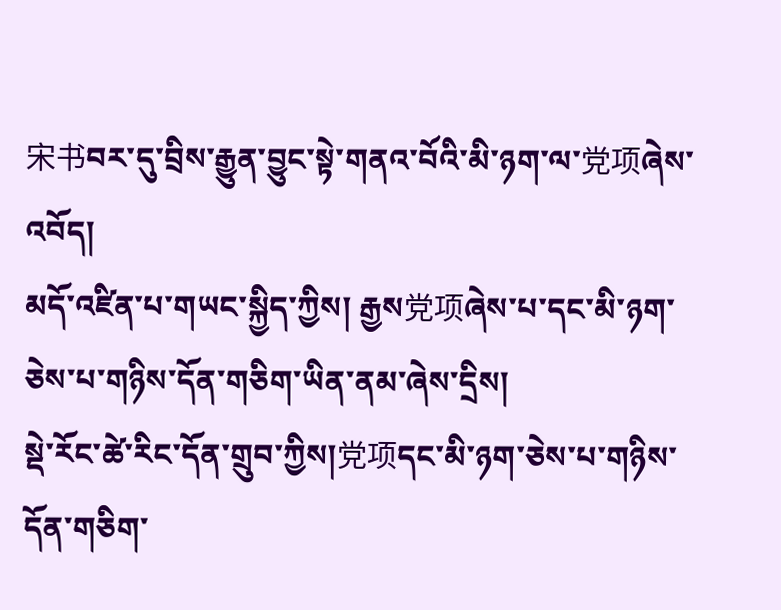宋书བར་དུ་བྲིས་རྒྱུན་བྱུང་སྟེ་གནའ་བོའི་མི་ཉག་ལ་党项ཞེས་འབོད།
མདོ་འཛིན་པ་གཡང་སྐྱིད་ཀྱིས། རྒྱས党项ཞེས་པ་དང་མི་ཉག་ཅེས་པ་གཉིས་དོན་གཅིག་ཡིན་ནམ་ཞེས་དྲིས།
སྡེ་རོང་ཚེ་རིང་དོན་གྲུབ་ཀྱིས།党项དང་མི་ཉག་ཅེས་པ་གཉིས་དོན་གཅིག་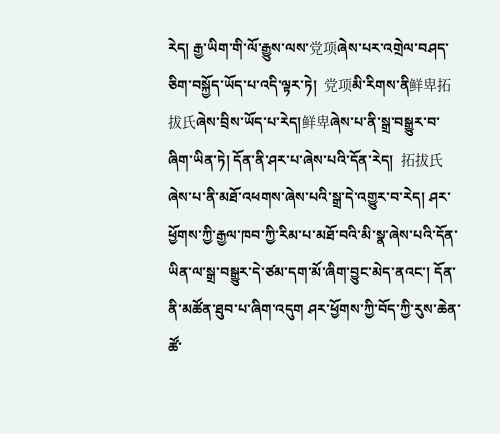རེད། རྒྱ་ཡིག་གི་ལོ་རྒྱུས་ལས་党项ཞེས་པར་འགྲེལ་བཤད་ཅིག་བསྐྱོད་ཡོད་པ་འདི་ལྟར་ཏེ།  党项མི་རིགས་ནི鲜卑拓拔氏ཞེས་བྲིས་ཡོད་པ་རེད།鲜卑ཞེས་པ་ནི་སྒྲ་བསྒྱུར་བ་ཞིག་ཡིན་ཏེ། དོན་ནི་ཤར་པ་ཞེས་པའི་དོན་རེད།  拓拔氏ཞེས་པ་ནི་མཐོ་འཕགས་ཞེས་པའི་སྒྲ་དེ་འགྱུར་བ་རེད། ཤར་ཕྱོགས་ཀྱི་རྒྱལ་ཁབ་ཀྱི་རིམ་པ་མཐོ་བའི་མི་སྣ་ཞེས་པའི་དོན་ཡིན་ལ་སྒྲ་བསྒྱུར་དེ་ཙམ་དག་མོ་ཞིག་བྱུང་མེད་ནའང་། དོན་ནི་མཚོན་ཐུབ་པ་ཞིག་འདུག ཤར་ཕྱོགས་ཀྱི་བོད་ཀྱི་རུས་ཆེན་ཚོ་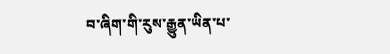བ་ཞིག་གི་རུས་རྒྱུན་ཡིན་པ་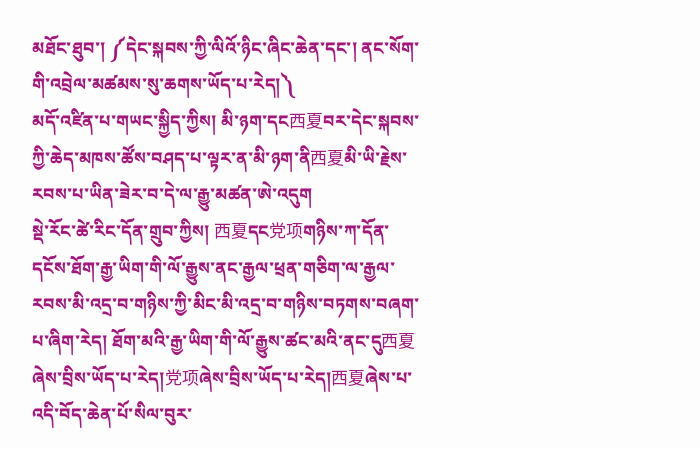མཐོང་ཐུབ་། ༼དེང་སྐབས་ཀྱི་ལིའོ་ཉིང་ཞིང་ཆེན་དང་། ནང་སོག་གི་འབྲེལ་མཚམས་སུ་ཆགས་ཡོད་པ་རེད།༽
མདོ་འཛིན་པ་གཡང་སྐྱིད་ཀྱིས། མི་ཉག་དང西夏བར་དེང་སྐབས་ཀྱི་ཆེད་མཁས་ཚོས་བཤད་པ་ལྟར་ན་མི་ཉག་ནི西夏མི་ཡི་རྗེས་རབས་པ་ཡིན་ཟེར་བ་དེ་ལ་རྒྱུ་མཚན་ཨེ་འདུག
སྡེ་རོང་ཚེ་རིང་དོན་གྲུབ་ཀྱིས། 西夏དང党项གཉིས་ཀ་དོན་དངོས་ཐོག་རྒྱ་ཡིག་གི་ལོ་རྒྱུས་ནང་རྒྱལ་ཕྲན་གཅིག་ལ་རྒྱལ་རབས་མི་འདྲ་བ་གཉིས་ཀྱི་མིང་མི་འདྲ་བ་གཉིས་བཏགས་བཞག་པ་ཞིག་རེད། ཐོག་མའི་རྒྱ་ཡིག་གི་ལོ་རྒྱུས་ཚང་མའི་ནང་དུ西夏ཞེས་བྲིས་ཡོད་པ་རེད།党项ཞེས་བྲིས་ཡོད་པ་རེད།西夏ཞེས་པ་འདི་བོད་ཆེན་པོ་སིལ་བུར་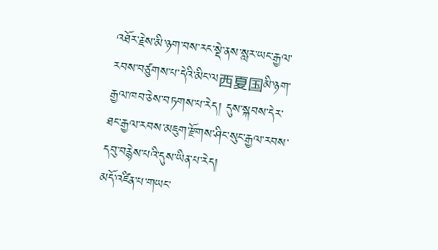འཐོར་རྗེས་མི་ཉག་བས་རང་སྡེ་ནས་སླར་ཡང་རྒྱལ་རབས་བཙུགས་པ་དེའི་མིང་ལ西夏国མི་ཉག་རྒྱལ་ཁབ་ཅེས་བཏགས་པ་རེད། དུས་སྐབས་དེར་ཐང་རྒྱལ་རབས་མཇུག་རྫོགས་ཤིང་སུང་རྒྱལ་རབས་དབུ་བརྙེས་པའི་དུས་ཡིན་པ་རེད།
མདོ་འཛིན་པ་གཡང་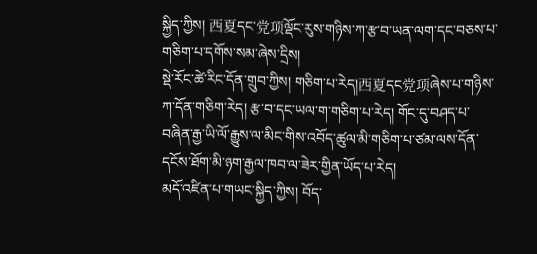སྐྱིད་ཀྱིས། 西夏དང་党项ལྡོང་རུས་གཉིས་ཀ་རྩ་བ་ཡན་ལག་དང་བཅས་པ་གཅིག་པ་དགོས་སམ་ཞེས་དྲིས།
སྡེ་རོང་ཚེ་རིང་དོན་གྲུབ་ཀྱིས། གཅིག་པ་རེད།西夏དང党项ཞེས་པ་གཉིས་ཀ་དོན་གཅིག་རེད། རྩ་བ་དང་ཡལ་ག་གཅིག་པ་རེད། གོང་དུ་བཤད་པ་བཞིན་རྒྱ་ཡི་ལོ་རྒྱུས་ལ་མིང་གིས་འབོད་ཚུལ་མི་གཅིག་པ་ཙམ་ལས་དོན་དངོས་ཐོག་མི་ཉག་རྒྱལ་ཁབ་ལ་ཟེར་གྱིན་ཡོད་པ་རེད།
མདོ་འཛིན་པ་གཡང་སྐྱིད་ཀྱིས། བོད་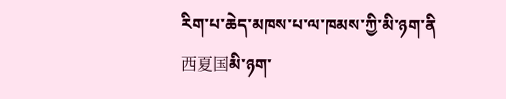རིག་པ་ཆེད་མཁས་པ་ལ་ཁམས་ཀྱི་མི་ཉག་ནི西夏国མི་ཉག་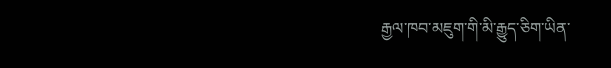རྒྱལ་ཁབ་མཇུག་གི་མི་རྒྱུད་ཅིག་ཡིན་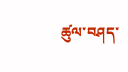ཚུལ་བཤད་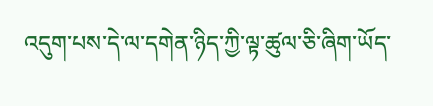འདུག་པས་དེ་ལ་དགེན་ཉིད་ཀྱི་ལྟ་ཚུལ་ཅི་ཞིག་ཡོད་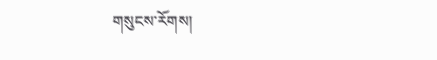གསུངས་རོགས།